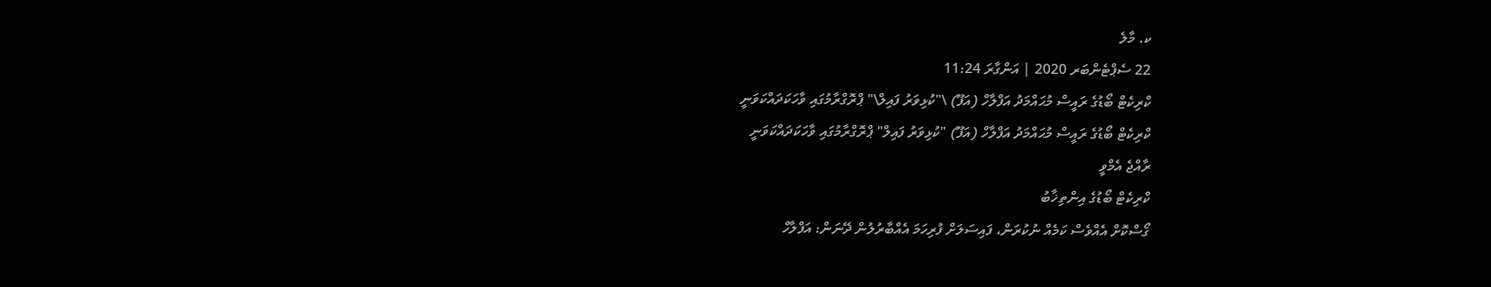ކ. މާލެ
22 ސެޕްޓެންބަރ 2020 | އަންގާރަ 11:24
ކްރިކެޓް ބޯޑުގެ ރައީސް މުޙައްމަދު އަފްލާހް (އަފޫ) \"ކުޅިވަރު ފައިލް\" ޕްރޮގްރާމުގައި ވާހަކަދައްކަވަނީ
ކްރިކެޓް ބޯޑުގެ ރައީސް މުޙައްމަދު އަފްލާހް (އަފޫ) "ކުޅިވަރު ފައިލް" ޕްރޮގްރާމުގައި ވާހަކަދައްކަވަނީ
ރާއްޖެ އެމްވީ
ކްރިކެޓް ބޯޑުގެ އިންތިޚާބު
ގޯސްކޮށް އެއްވެސް ކަމެއް ނުކުރަން، ފައިސަލަށް ފުރިހަމަ އެއްބާރުލުން ދޭނަން: އަފްލާހް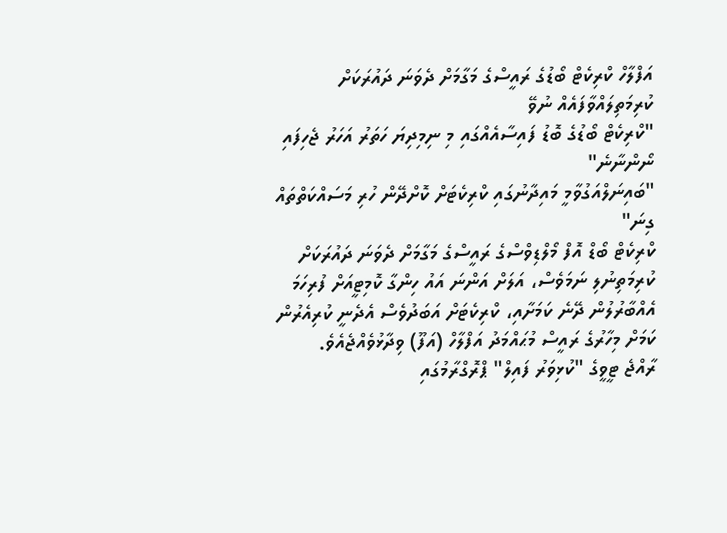އަފްލާހް ކްރިކެޓް ބޯޑުގެ ރައީސްގެ މަގާމަށް ދެވަނަ ދައުރަކަށް ކުރިމަތިލައްވާފައެއް ނުވޭ
"ކްރިކެޓް ބޯޑުގެ ބޮޑު ފައިސާއެއްގައި މި ނިމިދިޔަ ހަތަރު އަހަރު ޖެހިފައި ނޯންނާނެ"
"ބައިނަލްއަގުވާމީ މައިދާނުގައި ކްރިކެޓަށް ކޮށްދޭން ހުރި މަސައްކަތްތައް ގިނަ"
ކްރިކެޓް ބޯޑް އޮފް މޯލްޑިވްސްގެ ރައީސްގެ މަގާމަށް ދެވަނަ ދައުރަކަށް ކުރިމަތިނުލި ނަމަވެސް، އަލަށް އަންނަ އައު ހިންގާ ކޮމިޓީއަށް ފުރިހަމަ އެއްބާރުލުން ދޭނެ ކަމަށާއި، ކްރިކެޓަށް އަބަދުވެސް އެދެނީ ކުރިއެރުން ކަމަށް މިހާރުގެ ރައީސް މުޙައްމަދު އަފްލާހް (އަފޫ) ވިދާޅުވެއްޖެއެވެ.
ރާއްޖެ ޓީވީގެ "ކުޅިވަރު ފައިލް" ޕްރޮގްރާމުގައި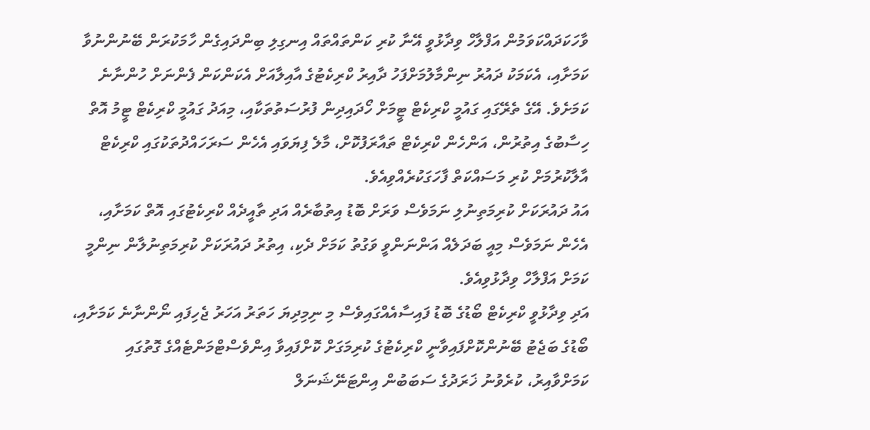ވާހަކަދައްކަވަމުން އަފްލާހް ވިދާޅުވީ އޭނާ ކުރި ކަންތައްތައް އިނގިލި ބިންދައިގެން ހާމަކުރަން ބޭނުންނުވާ ކަމަށާއި، އެކަމަކު ދައުރު ނިންމާލުމަށްފަހު ދާއިރު ކްރިކެޓުގެ އާއިލާއަށް އެކަންކަން ފެންނަށް ހުންނާނެ ކަމަށެވެ. އޭގެ ތެރޭގައި ގައުމީ ކްރިކެޓް ޓީމަށް ހޯދައިދިން ފުރުސަތުތަކާއި، މިއަދު ގައުމީ ކްރިކެޓް ޓީމު އޮތް ހިސާބުގެ އިތުރުން، އަންހެން ކްރިކެޓް ތައާރަފުކޮށް، މާލެ ފިޔަވައި އެހެން ސަރަހައްދުތަކުގައި ކްރިކެޓް އާލާކުރުމަށް ކުރި މަސައްކަތް ފާހަގަކުރެއްވިއެވެ.
އައު ދައުރަކަށް ކުރިމަތިނުލި ނަމަވެސް ވަރަށް ބޮޑު އިތުބާރެއް އަދި ތާއީދެއް ކްރިކެޓުގައި އޮތް ކަމަށާއި، އެހެން ނަމަވެސް މިއީ ބަދަލެއް އަންނަންވީ ވަގުތު ކަމަށް ދެކި، އިތުރު ދައުރަކަށް ކުރިމަތިނުލާން ނިންމީ ކަމަށް އަފްލާހް ވިދާޅުވިއެވެ.
އަދި ވިދާޅުވީ ކްރިކެޓް ބޯޑުގެ ބޮޑު ފައިސާއެއްގައިވެސް މި ނިމިދިޔަ ހަތަރު އަހަރު ޖެހިފައި ނޯންނާނެ ކަމަށާއި، ބޯޑުގެ ބަޖެޓު ބޭނުންކޮށްފައިވާނީ ކްރިކެޓުގެ ކުރިމަގަށް ކޮށްފައިވާ އިންވެސްޓްމަންޓެއްގެ ގޮތުގައި ކަމަށްވާއިރު، ކުރެވުނު ޚަރަދުގެ ސަބަބުން އިންޓަނޭޝަނަލް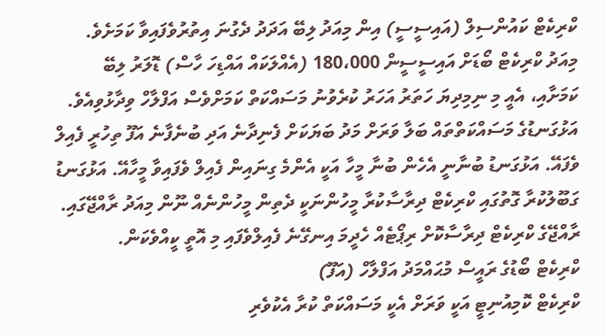ކްރިކެޓް ކައުންސިލް (އައިސީސީ) އިން މިއަދު ލިބޭ އަދަދު ދެގުނަ އިތުރުވެފައިވާ ކަމަށެވެ.
މިއަދު ކްރިކެޓް ބޯޑަށް އައިސީސީން 180،000 (އެއްލަކައް އައްޑިހަ ހާސް) ޑޮލަރު ލިބޭ ކަމަށާއި، އެއީ މި ނިމިދިޔަ ހަތަރު އަހަރު ކުރެވުނު މަސައްކަތް ކަމަށްވެސް އަފްލާހް ވިދާޅުވިއެވެ.
އަޅުގަނޑުގެ މަސައްކަތްތައް ބަލާ ވަރަށް މަދު ބަޔަކަށް ފެނިދާނެ އަދި ބުނެފާނެ އަފޫ ތިހުރީ ފެއިލް ވެފައޭ. އަޅުގަނޑު ބުނާނީ އެހެން ބުނާ މީހާ އަކީ އެންމެ ގިނައިން ފެއިލް ވެފައިވާ މީހާއޭ. އަޅުގަނޑު ގަބޫލުކުރާ ގޮތުގައި ކްރިކެޓް ދިރާސާކުރާ މީހުންނަކީ ދެތިން މީހުންނެއް ނޫން މިއަދު ރާއްޖޭގައި. ރާއްޖޭގެ ކްރިކެޓް ދިރާސާކޮށް ރިޕޯޓެއް ހެދީމަ އިނގޭނެ ފެއިލްވެފައި މި އޮތީ ކީއްވެކަން.
ކްރިކެޓް ބޯޑުގެ ރައީސް މުޙައްމަދު އަފްލާހް (އަފޫ)
ކްރިކެޓް ކޮމިއުނިޓީ އަކީ ވަރަށް އެކީ މަސައްކަތް ކުރާ އެކުވެރި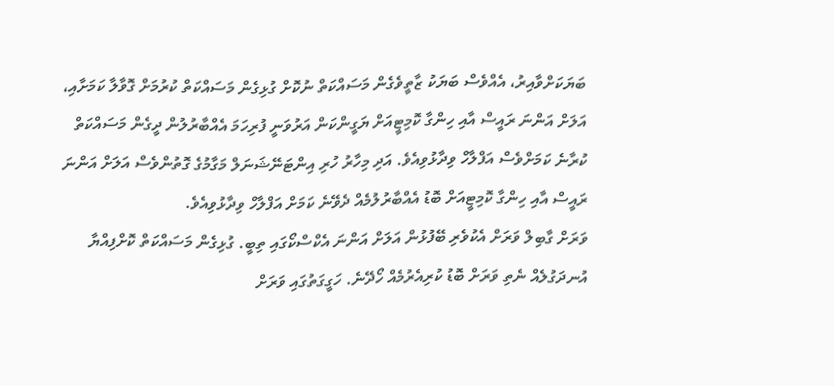ބަޔަކަށްވާއިރު، އެއްވެސް ބަޔަކު ޒާތީވެގެން މަސައްކަތް ނުކޮށް ގުޅިގެން މަސައްކަތް ކުރުމަށް ގޮވާލާ ކަމަށާއި، އަލަށް އަންނަ ރައީސް އާއި ހިންގާ ކޮމިޓީއަށް ޔަގީންކަން އަރުވަނީ ފުރިހަމަ އެއްބާރުލުން ދީގެން މަސައްކަތް ކުރާނެ ކަމަށްވެސް އަފްލާހް ވިދާޅުވިއެވެ. އަދި މިހާރު ހުރި އިންޓަނޭޝަނަލް މަގާމުގެ ގޮތުންވެސް އަލަށް އަންނަ ރައީސް އާއި ހިންގާ ކޮމިޓީއަށް ބޮޑު އެއްބާރުލުމެއް ދެވޭނެ ކަމަށް އަފްލާހް ވިދާޅުވިއެވެ.
ވަރަށް ގާބިލް ވަރަށް އެކުވެރި ބޭފުޅުން އަލަށް އަންނަ އެކްސްކޯގައި ތިބީ. ގުޅިގެން މަސައްކަތް ކޮށްފިއްޔާ އުނދަގުލެއް ނެތި ވަރަށް ބޮޑު ކުރިއެރުމެއް ހޯދޭނެ. ހަގީގަތުގައި ވަރަށް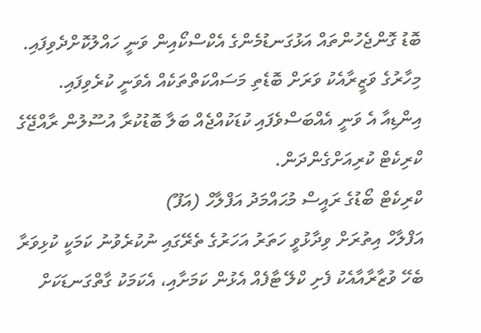ބޮޑު ގޮންޖެހުންތައް އަޅުގަނޑުމެންގެ އެކްސްކޯއިން ވަނީ ހައްލުކޮށްދެވިފައި. މިހާރުގެ ވަޒީރާއެކު ވަރަށް ބޮޑެތި މަސައްކަތްތަކެއް އެވަނީ ކުރެވިފައި. އިންޑިއާ އެ ވަނީ އެއްބަސްވެފައި ކުޑަކުއްޖެއް ބަލާ ބޮޑުކުރާ އުސޫލުން ރާއްޖޭގެ ކްރިކެޓް ކުރިއަށްގެންދަން.
ކްރިކެޓް ބޯޑުގެ ރައީސް މުޙައްމަދު އަފްލާހް (އަފޫ)
އަފްލާހް އިތުރަށް ވިދާޅުވީ ހަތަރު އަހަރުގެ ތެރޭގައި ނުކުރެވުނު ކަމަކީ ކުޅިވަރާ ބެހޭ ވުޒާރާއާއެކު ފެށި ކްލޭ ޓާފެއް އެޅުން ކަމަށާއި، އެކަމަކު ގާތްގަނޑަކަށް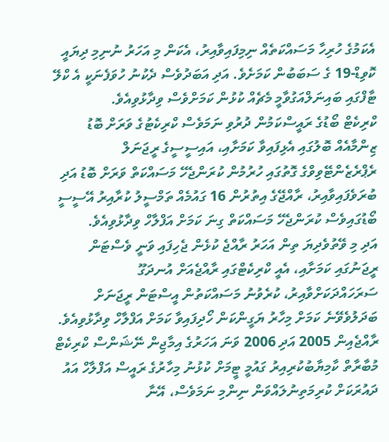އެކަމުގެ ހުރިހާ މަސައްކަތެއް ނިމިފައިވާއިރު، އެކަން މި އަހަރު ނުނިމި ދިޔައީ ކޮވިޑް-19 ގެ ސަބަބުން ކަމަށެވެ. އަދި އަބަދުވެސް ދެކުނު ހުވަފެނަކީ އެ ކްލޭ ޓާފްގައި ބައިނަލްއަގުވާމީ މެޗެއް ކުޅުން ކަމަށްވެސް ވިދާޅުވިއެވެ.
ކްރިކެޓް ބޯޑުގެ ރައީސްކަމުން ދުރުވި ނަމަވެސް ކްރިކެޓުގެ ވަރަށް ބޮޑު ޒިންމާއެއް ބޮލުގައި އެޅިފައިވާ ކަމަށާއި، އައިސީސީގެ ރީޖަނަލް ރެޕްރެޒެންޓޭވިވްގެ ގޮތުގައި ހުރުމުން ކުރަންޖެހޭ މަސައްކަތް ވަރަށް ބޮޑު އަދި ބުރަވެފައިވާއިރު، ރާއްޖޭގެ އިތުރުން 16 ގައުމެއް ތަމްސީލު ކުރާއިރު އޭސީސީ ބޯޑުގައިވެސް ކުރަންޖެހޭ މަސައްކަތް ގިނަ ކަމަށް އަފްލާހް ވިދާޅުވިއެވެ.
އަދި މި ވޭތުވެދިޔަ ތިން އަހަރު ރާއްޖެ ކުޅެން ޖެހިފައި ވަނީ ވެސްޓަން ރީޖަނުގައި ކަމަށާއި، އެއީ ކްރިކެޓްގައި ރާއްޖެއަށް އުނދަގޫ ސަރަހައްދަކަށްވާއިރު، ކުރެވުނު މަސައްކަތުން އީސްޓަން ރީޖަނަށް ބަދަލުވެވޭނެ ކަމަށް މިހާރު ޔަގީންކަން ހޯދިފައިވާ ކަމަށް އަފްލާހް ވިދާޅުވިއެވެ.
ރާއްޖެއިން 2005 އަދި 2006 ވަނަ އަހަރުގެ އިމާޖިން ނޭޝަންސް ކްރިކެޓް މުބާރާތް ކާމިޔާބުކުރިއިރު ގައުމީ ޓީމަށް ކުޅުނު މިހާރުގެ ރައީސް އަފްލާހް އައު ދައުރަކަށް ކުރިމަތިނުލައްވަން ނިންމި ނަމަވެސް، އޭނާ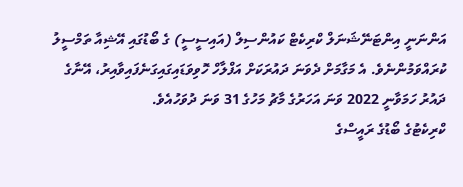އަންނަނީ އިންޓަނޭޝަނަލް ކްރިކެޓް ކައުންސިލް (އައިސީސީ) ގެ ބޯޑުގައި އޭޝިއާ ތަމްސީލު ކުރައްވަމުންނެވެ. އެ މަގާމަށް ދެވަނަ ދައުރަކަށް އަފްލާހް ހޮވިވަޑައިގައިގަނެފައިވާއިރު، އޭނާގެ ދައުރު ހަމަވާނީ 2022 ވަނަ އަހަރުގެ މާޗު މަހުގެ 31 ވަނަ ދުވަހުއެވެ.
ކްރިކެޓުގެ ބޯޑުގެ ރައީސްގެ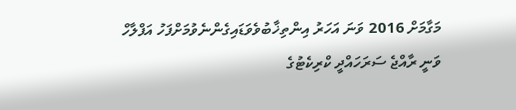މަގާމަށް 2016 ވަނަ އަހަރު އިންތިޚާބުވެވަޑައިގެންނެވުމަށްފަހު އަފްލާހް ވަނީ ރާއްޖެ ސަރަހައްދީ ކްރިކެޓުގެ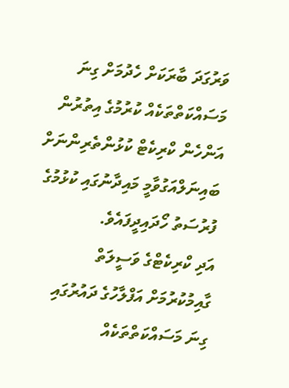ވަރުގަދަ ބާރަކަށް ހެދުމަށް ގިނަ މަސައްކަތްތަކެއް ކުރުމުގެ އިތުރުން އަންހެން ކްރިކެޓް ކުޅުންތެރިންނަށް ބައިނަލްއަގުވާމީ މައިދާނުގައި ކުޅުމުގެ ފުރުސަތު ހޯދައިދީފައެވެ.
އަދި ކްރިކެޓްގެ ވަސީލަތް ގާއިމުކުރުމަށް އަފްލާހުގެ ދައުރުގައި ގިނަ މަސައްކަތްތަކެއް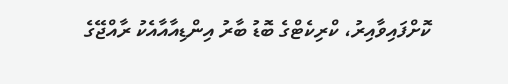ކޮށްފައިވާއިރު، ކްރިކެޓްގެ ބޮޑު ބާރު އިންޑިއާއާއެކު ރާއްޖޭގެ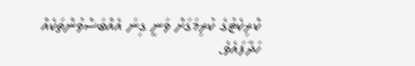ކްރިކެޓުގެ ކުރިމަގަށް ވަނީ ގިނަ އެއްބަސްވުންތަކެއް ހަދާފައެވެ.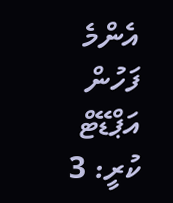އެންމެ ފަހުން އަޕްޑޭޓް ކުރީ: 3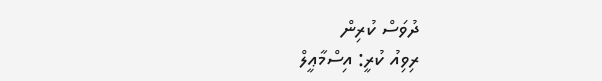ދުވަސް ކުރިން
ރިވިއު ކުރީ: އިސްމާޢީލް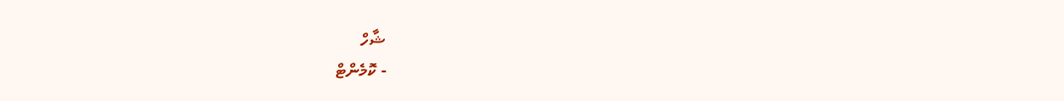ޝާހް
- ކޮމެންޓް